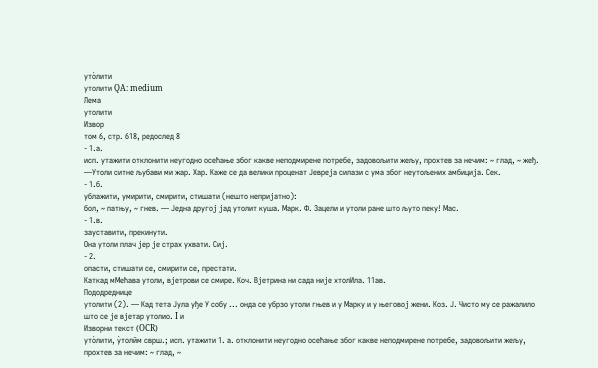уто̀лити
утолити QA: medium
Лема
утолити
Извор
том 6, стр. 618, редослед 8
- 1.а.
исп. утажити отклонити неугодно осећање због какве неподмирене потребе, задовољити жељу, прохтев за нечим: ~ глад, ~ жеђ. —Утоли ситне љубави ми жар. Хар. Каже се да велики проценат Јевреја силази с ума због неутољених амбиција. Сек.
- 1.б.
ублажити, умирити, смирити, стишати (нешто непријатно):
бол, ~ патњу, ~ гнев. — Једна другој јад утолит куша. Марк. Ф. Зацели и утоли ране што љуто пеку! Мас.
- 1.в.
зауставити, прекинути.
Она утоли плач јер је страх ухвати. Сиј.
- 2.
опасти, стишати се, смирити се, престати.
Каткад мМећава утоли, вјетрови се смире. Коч. Вјетрина ни сада није хтолИла. 11ав.
Пододреднице
утолити (2). — Кад тета Јула уђе У собу ... онда се убрзо утоли гњев и у Марку и у његовој жени. Коз. Ј. Чисто му се ражалило што се је вјетар утолио. I и
Изворни текст (OCR)
уто̀лити, у̀толӣм сврш.; исп. утажити 1. а. отклонити неугодно осећање због какве неподмирене потребе, задовољити жељу, прохтев за нечим: ~ глад, ~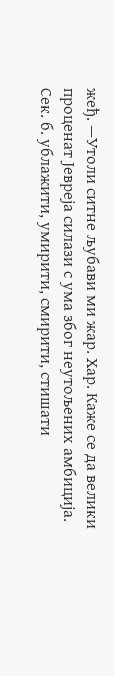жеђ. —Утоли ситне љубави ми жар. Хар. Каже се да велики проценат Јевреја силази с ума због неутољених амбиција. Сек. б. ублажити, умирити, смирити, стишати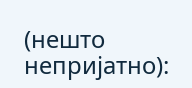(нешто непријатно):